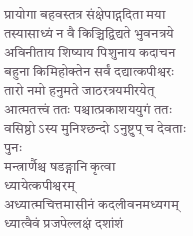प्रायोगा बहवस्तत्र संक्षेपाद्गदिता मया
तस्यासाध्यं न वै किञ्चिद्विद्यते भुवनत्रये
अविनीताय शिष्याय पिशुनाय कदाचन
बहुना किमिहोक्तेन सर्वं दद्यात्कपीश्वरः
तारो नमो हनुमते जाठरत्रयमीरयेत्
आत्मतत्त्वं ततः पश्चात्प्रकाशययुगं ततः
वसिष्ठो ऽस्य मुनिश्छन्दो ऽनुष्टुप् च देवताः पुनः
मन्त्रार्णैश्च षडङ्गानि कृत्वा ध्यायेत्कपीश्वरम्
अध्यात्मचित्तमासीनं कदलीवनमध्यगम्
ध्यात्वैवं प्रजपेल्लक्षं दशांशं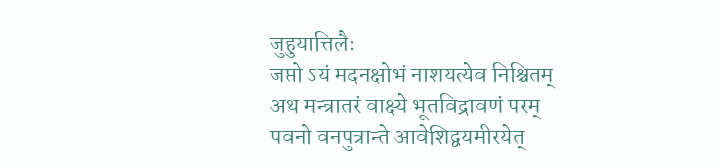जुहुयात्तिलैः
जप्तो ऽयं मदनक्षोभं नाशयत्येव निश्चितम्
अथ मन्त्रातरं वाक्ष्ये भूतविद्रावणं परम्
पवनो वनपुत्रान्ते आवेशिद्वयमीरयेत्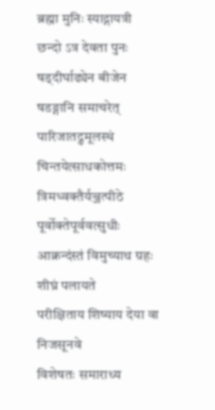ब्रह्मा मुनिः स्याद्गायत्री छन्दो ऽत्र देवता पुनः
षड्दीर्घाढ्येन बीजेन षडङ्गानि समाचरेत्
पारिजातद्रुमूलस्थं चिन्तयेत्साधकोत्तमः
त्रिमध्वक्तैर्यञ्जत्पीठे पूर्वोक्तेपूर्ववत्सुधीः
आक्रन्दंस्तं विमुच्याथ ग्रहः शीघ्रं पलायते
परीक्षिताय शिष्याय देया वा निजसूनवे
विशेषतः समाराध्य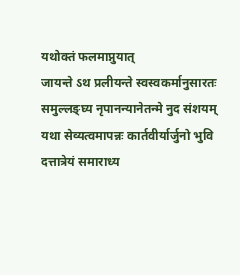यथोक्तं फलमाप्नुयात्
जायन्ते ऽथ प्रलीयन्ते स्वस्वकर्मानुसारतः
समुल्लङ्घ्य नृपानन्यानेतन्मे नुद संशयम्
यथा सेव्यत्वमापन्नः कार्तवीर्यार्जुनो भुवि
दत्तात्रेयं समाराध्य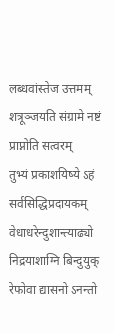लब्धवांस्तेज उत्तमम्
शत्रूञ्जयति संग्रामे नष्टं प्राप्नोति सत्वरम्
तुभ्यं प्रकाशयिष्ये ऽहं सर्वसिद्धिप्रदायकम्
वेधाधरेन्दुशान्त्याढ्यो निद्रयाशाग्नि बिन्दुयुक्
रेफोवा द्यासनो ऽनन्तो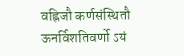वह्निजौ कर्णसंस्थितौ
ऊनर्विशतिवर्णो ऽयं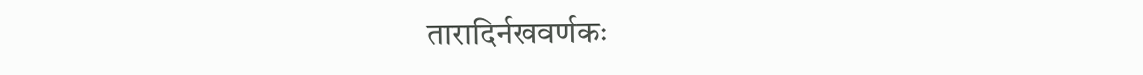तारादिर्नखवर्णकः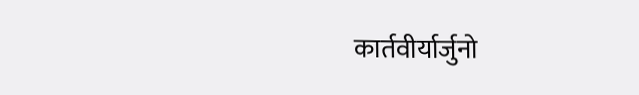कार्तवीर्यार्जुनो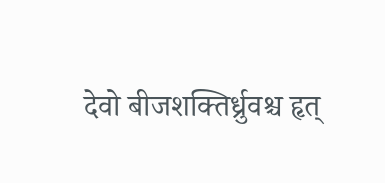देवो बीजशक्तिर्ध्रुवश्च हृत्